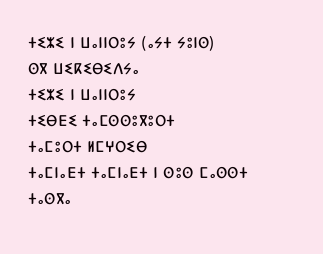ⵜⵉⵣⵉ ⵏ ⵡⴰⵏⵏⵔⵓⵢ (ⴰⵢⵜ ⵢⵓⵏⵙ)
ⵙⴳ ⵡⵉⴽⵉⴱⵉⴷⵢⴰ
ⵜⵉⵣⵉ ⵏ ⵡⴰⵏⵏⵔⵓⵢ
ⵜⵉⴱⴹⵉ ⵜⴰⵎⵙⵙⵓⴳⵓⵔⵜ
ⵜⴰⵎⵓⵔⵜ ⵍⵎⵖⵔⵉⴱ
ⵜⴰⵎⵏⴰⴹⵜ ⵜⴰⵎⵏⴰⴹⵜ ⵏ ⵙⵓⵙ ⵎⴰⵙⵙⵜ
ⵜⴰⵙⴳⴰ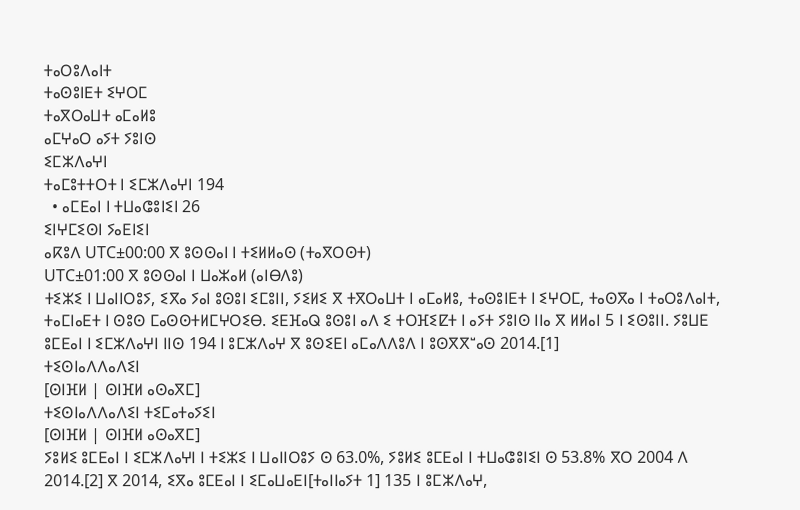ⵜⴰⵔⵓⴷⴰⵏⵜ
ⵜⴰⵙⵓⵏⴹⵜ ⵉⵖⵔⵎ
ⵜⴰⴳⵔⴰⵡⵜ ⴰⵎⴰⵍⵓ
ⴰⵎⵖⴰⵔ ⴰⵢⵜ ⵢⵓⵏⵙ
ⵉⵎⵣⴷⴰⵖⵏ
ⵜⴰⵎⵓⵜⵜⵔⵜ ⵏ ⵉⵎⵣⴷⴰⵖⵏ 194
  • ⴰⵎⴹⴰⵏ ⵏ ⵜⵡⴰⵛⵓⵏⵉⵏ 26
ⵉⵏⵖⵎⵉⵙⵏ ⵢⴰⴹⵏⵉⵏ
ⴰⴽⵓⴷ UTC±00:00 ⴳ ⵓⵙⵙⴰⵏ ⵏ ⵜⵉⵍⵍⴰⵙ (ⵜⴰⴳⵔⵙⵜ)
UTC±01:00 ⴳ ⵓⵙⵙⴰⵏ ⵏ ⵡⴰⵣⴰⵍ (ⴰⵏⴱⴷⵓ)
ⵜⵉⵣⵉ ⵏ ⵡⴰⵏⵏⵔⵓⵢ, ⵉⴳⴰ ⵢⴰⵏ ⵓⵙⵓⵏ ⵉⵎⵓⵏⵏ, ⵢⵉⵍⵉ ⴳ ⵜⴳⵔⴰⵡⵜ ⵏ ⴰⵎⴰⵍⵓ, ⵜⴰⵙⵓⵏⴹⵜ ⵏ ⵉⵖⵔⵎ, ⵜⴰⵙⴳⴰ ⵏ ⵜⴰⵔⵓⴷⴰⵏⵜ, ⵜⴰⵎⵏⴰⴹⵜ ⵏ ⵙⵓⵙ ⵎⴰⵙⵙⵜⵍⵎⵖⵔⵉⴱ. ⵉⴹⴼⴰⵕ ⵓⵙⵓⵏ ⴰⴷ ⵉ ⵜⵔⴼⵉⵇⵜ ⵏ ⴰⵢⵜ ⵢⵓⵏⵙ ⵏⵏⴰ ⴳ ⵍⵍⴰⵏ 5 ⵏ ⵉⵙⵓⵏⵏ. ⵢⵓⵡⴹ ⵓⵎⴹⴰⵏ ⵏ ⵉⵎⵣⴷⴰⵖⵏ ⵏⵏⵙ 194 ⵏ ⵓⵎⵣⴷⴰⵖ ⴳ ⵓⵙⵉⴹⵏ ⴰⵎⴰⴷⴷⵓⴷ ⵏ ⵓⵙⴳⴳⵯⴰⵙ 2014.[1]
ⵜⵉⵙⵏⴰⴷⴷⴰⴷⵉⵏ
[ⵙⵏⴼⵍ | ⵙⵏⴼⵍ ⴰⵙⴰⴳⵎ]
ⵜⵉⵙⵏⴰⴷⴷⴰⴷⵉⵏ ⵜⵉⵎⴰⵜⴰⵢⵉⵏ
[ⵙⵏⴼⵍ | ⵙⵏⴼⵍ ⴰⵙⴰⴳⵎ]
ⵢⵓⵍⵉ ⵓⵎⴹⴰⵏ ⵏ ⵉⵎⵣⴷⴰⵖⵏ ⵏ ⵜⵉⵣⵉ ⵏ ⵡⴰⵏⵏⵔⵓⵢ ⵙ 63.0%, ⵢⵓⵍⵉ ⵓⵎⴹⴰⵏ ⵏ ⵜⵡⴰⵛⵓⵏⵉⵏ ⵙ 53.8% ⴳⵔ 2004 ⴷ 2014.[2] ⴳ 2014, ⵉⴳⴰ ⵓⵎⴹⴰⵏ ⵏ ⵉⵎⴰⵡⴰⴹⵏ[ⵜⴰⵏⵏⴰⵢⵜ 1] 135 ⵏ ⵓⵎⵣⴷⴰⵖ,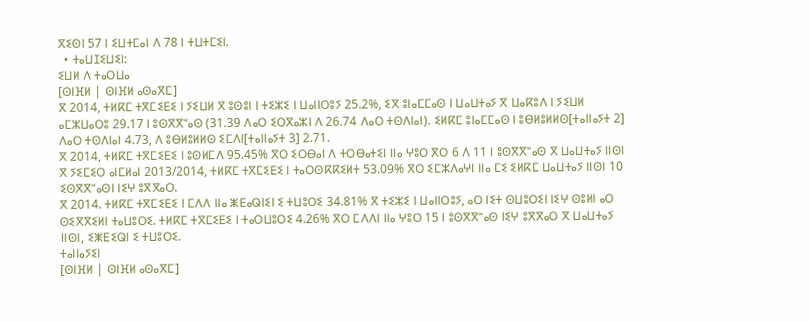ⴳⵉⵙⵏ 57 ⵏ ⵉⵡⵜⵎⴰⵏ ⴷ 78 ⵏ ⵜⵡⵜⵎⵉⵏ.
  • ⵜⴰⵡⵊⵉⵡⵉⵏ:
ⵉⵡⵍ ⴷ ⵜⴰⵔⵡⴰ
[ⵙⵏⴼⵍ | ⵙⵏⴼⵍ ⴰⵙⴰⴳⵎ]
ⴳ 2014, ⵜⵍⴽⵎ ⵜⴳⵎⵉⴹⵉ ⵏ ⵢⵉⵡⵍ ⴳ ⵓⵙⵓⵏ ⵏ ⵜⵉⵣⵉ ⵏ ⵡⴰⵏⵏⵔⵓⵢ 25.2%, ⵉⴳ ⵓⵏⴰⵎⵎⴰⵙ ⵏ ⵡⴰⵡⵜⴰⵢ ⴳ ⵡⴰⴽⵓⴷ ⵏ ⵢⵉⵡⵍ ⴰⵎⵣⵡⴰⵔⵓ 29.17 ⵏ ⵓⵙⴳⴳⵯⴰⵙ (31.39 ⴷⴰⵔ ⵉⵔⴳⴰⵣⵏ ⴷ 26.74 ⴷⴰⵔ ⵜⵙⴷⵏⴰⵏ). ⵉⵍⴽⵎ ⵓⵏⴰⵎⵎⴰⵙ ⵏ ⵓⴱⵍⵓⵍⵍⵙ[ⵜⴰⵏⵏⴰⵢⵜ 2] ⴷⴰⵔ ⵜⵙⴷⵏⴰⵏ 4.73, ⴷ ⵓⴱⵍⵓⵍⵍⵙ ⵉⵎⴷⵏ[ⵜⴰⵏⵏⴰⵢⵜ 3] 2.71.
ⴳ 2014, ⵜⵍⴽⵎ ⵜⴳⵎⵉⴹⵉ ⵏ ⵓⵙⵍⵎⴷ 95.45% ⴳⵔ ⵉⵔⴱⴰⵏ ⴷ ⵜⵔⴱⴰⵜⵉⵏ ⵏⵏⴰ ⵖⵓⵔ ⴳⵔ 6 ⴷ 11 ⵏ ⵓⵙⴳⴳⵯⴰⵙ ⴳ ⵡⴰⵡⵜⴰⵢ ⵏⵏⵙⵏ ⴳ ⵢⵉⵎⵉⵔ ⴰⵏⵎⵍⴰⵏ 2013/2014, ⵜⵍⴽⵎ ⵜⴳⵎⵉⴹⵉ ⵏ ⵜⴰⵔⵙⴽⴽⵉⵍⵜ 53.09% ⴳⵔ ⵉⵎⵣⴷⴰⵖⵏ ⵏⵏⴰ ⵎⵉ ⵉⵍⴽⵎ ⵡⴰⵡⵜⴰⵢ ⵏⵏⵙⵏ 10 ⵉⵙⴳⴳⵯⴰⵙⵏ ⵏⵉⵖ ⵓⴳⴳⴰⵔ.
ⴳ 2014. ⵜⵍⴽⵎ ⵜⴳⵎⵉⴹⵉ ⵏ ⵎⴷⴷ ⵏⵏⴰ ⵥⴹⴰⵕⵏⵉⵏ ⵉ ⵜⵡⵓⵔⵉ 34.81% ⴳ ⵜⵉⵣⵉ ⵏ ⵡⴰⵏⵏⵔⵓⵢ, ⴰⵔ ⵏⵉⵜ ⵙⵡⵓⵔⵉⵏ ⵏⵉⵖ ⵙⵓⵍⵏ ⴰⵔ ⵙⵉⴳⴳⵉⵍⵏ ⵜⴰⵡⵓⵔⵉ. ⵜⵍⴽⵎ ⵜⴳⵎⵉⴹⵉ ⵏ ⵜⴰⵔⵡⵓⵔⵉ 4.26% ⴳⵔ ⵎⴷⴷⵏ ⵏⵏⴰ ⵖⵓⵔ 15 ⵏ ⵓⵙⴳⴳⵯⴰⵙ ⵏⵉⵖ ⵓⴳⴳⴰⵔ ⴳ ⵡⴰⵡⵜⴰⵢ ⵏⵏⵙⵏ, ⵉⵥⴹⵉⵕⵏ ⵉ ⵜⵡⵓⵔⵉ.
ⵜⴰⵏⵏⴰⵢⵉⵏ
[ⵙⵏⴼⵍ | ⵙⵏⴼⵍ ⴰⵙⴰⴳⵎ]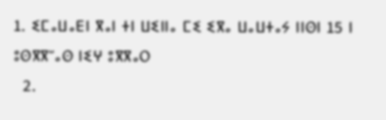1. ⵉⵎⴰⵡⴰⴹⵏ ⴳⴰⵏ ⵜⵏ ⵡⵉⵏⵏⴰ ⵎⵉ ⵉⴳⴰ ⵡⴰⵡⵜⴰⵢ ⵏⵏⵙⵏ 15 ⵏ ⵓⵙⴳⴳⵯⴰⵙ ⵏⵉⵖ ⵓⴳⴳⴰⵔ
  2.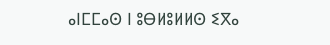ⴰⵏⵎⵎⴰⵙ ⵏ ⵓⴱⵍⵓⵍⵍⵙ ⵉⴳⴰ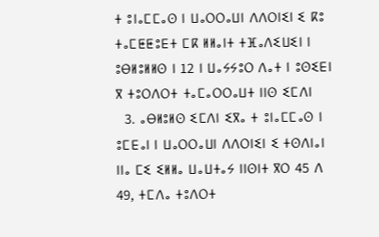ⵜ ⵓⵏⴰⵎⵎⴰⵙ ⵏ ⵡⴰⵔⵔⴰⵡⵏ ⴷⴷⵔⵏⵉⵏ ⵉ ⴽⵓ ⵜⴰⵎⵟⵟⵓⴹⵜ ⵎⴽ ⵍⵍⴰⵏⵜ ⵜⴼⴰⴷⵉⵡⵉⵏ ⵏ ⵓⴱⵍⵓⵍⵍⵙ ⵏ 12 ⵏ ⵡⴰⵢⵢⵓⵔ ⴷⴰⵜ ⵏ ⵓⵙⵉⴹⵏ ⴳ ⵜⵓⵔⴷⵔⵜ ⵜⴰⵎⴰⵔⵔⴰⵡⵜ ⵏⵏⵙ ⵉⵎⴷⵏ
  3. ⴰⴱⵍⵓⵍⵙ ⵉⵎⴷⵏ ⵉⴳⴰ ⵜ ⵓⵏⴰⵎⵎⴰⵙ ⵏ ⵓⵎⴹⴰⵏ ⵏ ⵡⴰⵔⵔⴰⵡⵏ ⴷⴷⵔⵏⵉⵏ ⵉ ⵜⵙⴷⵏⴰⵏ ⵏⵏⴰ ⵎⵉ ⵉⵍⵍⴰ ⵡⴰⵡⵜⴰⵢ ⵏⵏⵙⵏⵜ ⴳⵔ 45 ⴷ 49, ⵜⵎⴷⴰ ⵜⵓⴷⵔⵜ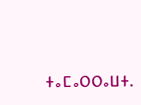ⵜⴰⵎⴰⵔⵔⴰⵡⵜ.